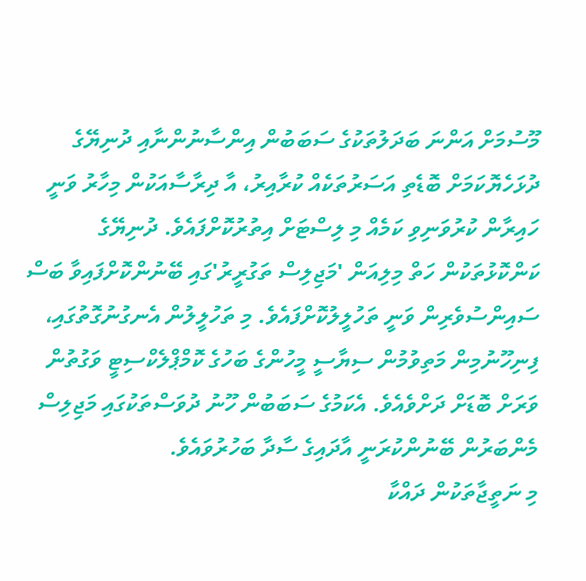މޫސުމަށް އަންނަ ބަދަލުތަކުގެ ސަބަބުން އިންސާނުންނާއި ދުނިޔޭގެ ދުޅަހެޔޮކަމަށް ބޮޑެތި އަސަރުތަކެއް ކުރާއިރު، އާ ދިރާސާއަކުން މިހާރު ވަނީ ހައިރާން ކުރުވަނިވި ކަމެއް މި ލިސްޓަށް އިތުރުކޮށްފައެވެ. ދުނިޔޭގެ ކަންކޮޅުތަކުން ހަތް މިލިއަން 'މަޖިލިސް ތަގުރީރު'ގައި ބޭނުންކޮށްފައިވާ ބަސް ސައިންސުވެރިން ވަނީ ތަހުލީލުކޮށްފައެވެ. މި ތަހުލީލުން އެނގުނުގޮތުގައި، ފިނިހޫނުމިން މަތިވުމުން ސިޔާސީ މީހުންގެ ބަހުގެ ކޮމްޕްލެކްސިޓީ ވަގުތުން ވަރަށް ބޮޑަށް ދަށްވެއެވެ. އެކަމުގެ ސަބަބުން ހޫނު ދުވަސްތަކުގައި މަޖިލިސް މެންބަރުން ބޭނުންކުރަނީ އާދައިގެ ސާދާ ބަހުރުވައެވެ.
މި ނަތީޖާތަކުން ދައްކާ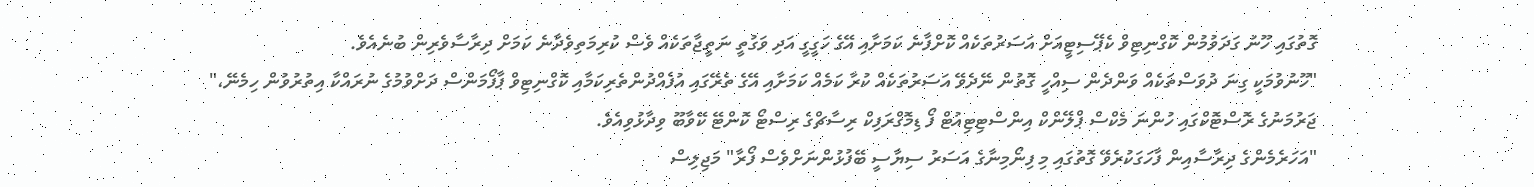ގޮތުގައި ހޫނު ގަދަވުމުން ކޮގްނިޓިވް ކެޕޭސިޓީއަށް އަސަރުތަކެއް ކޮށްފާނެ ކަމަށާއި އޭގެ ހަގީގީ އަދި ވަގުތީ ނަތީޖާތަކެއް ވެސް ކުރިމަތިވެދާނެ ކަމަށް ދިރާސާވެރިން ބުނެއެވެ.
"ހޫނުވުމަކީ ގިނަ ދުވަސްތަކެއް ވަންދެން ސިއްހީ ގޮތުން ނޭދެވޭ އަސަރުތަކެއް ކުރާ ކަމެއް ކަމަށާއި އޭގެ ތެރޭގައި އުފެއްދުންތެރިކަމާއި ކޮގްނިޓިވް ޕާފޯމަންސް ދަށްވުމުގެ ނުރައްކާ އިތުރުވުން ހިމެނޭ،" ޖަރުމަނުގެ ރޮސްޓޮކްގައި ހުންނަ މެކްސް ޕްލޭންކް އިންސްޓިޓިއުޓް ފޯ ޑިމޮގްރަފިކް ރިސާޗްގެ ރިސްޓޯ ކޮންޓޭ ކޭވާބޫ ވިދާޅުވިއެވެ.
"އަހަރެމެންގެ ދިރާސާއިން ފާހަގަކުރެވޭ ގޮތުގައި މި ފިނޯމިނާގެ އަސަރު ސިޔާސީ ބޭފުޅުންނަށްވެސް ފޯރާ" މަޖިލިސް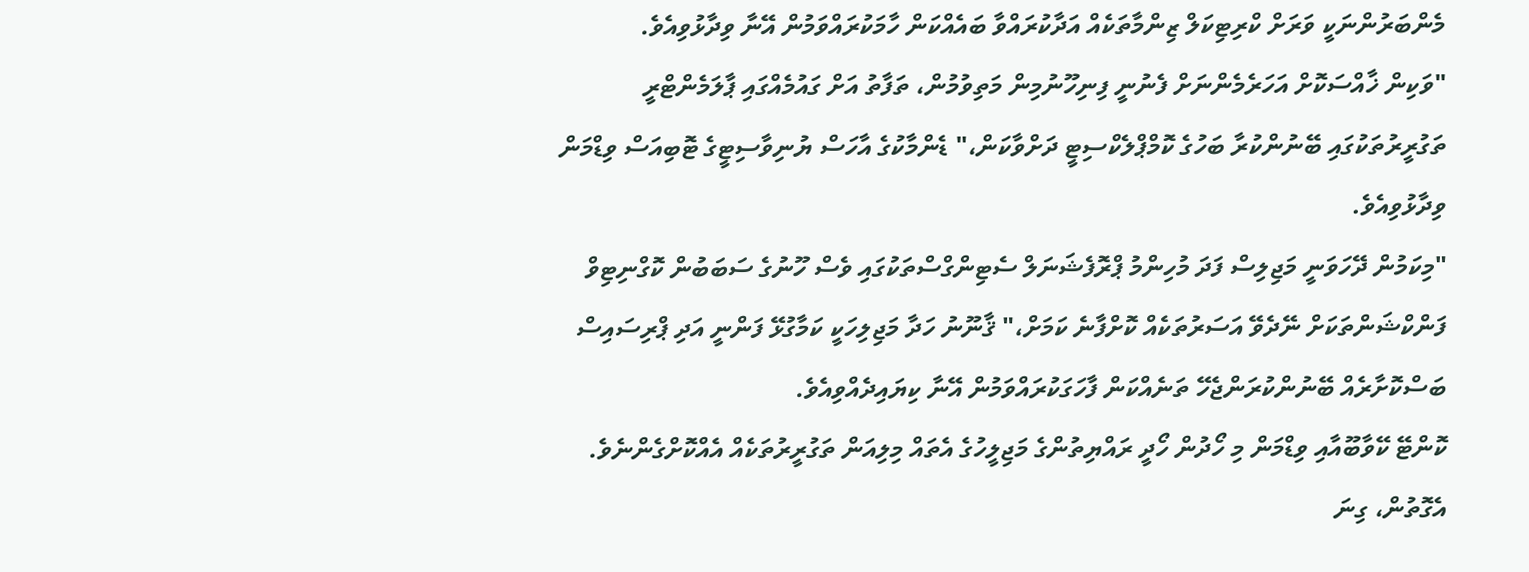މެންބަރުންނަކީ ވަރަށް ކްރިޓިކަލް ޒިންމާތަކެއް އަދާކުރައްވާ ބައެއްކަން ހާމަކުރައްވަމުން އޭނާ ވިދާޅުވިއެވެ.
"ވަކިން ޚާއްސަކޮށް އަހަރެމެންނަށް ފެނުނީ ފިނިހޫނުމިން މަތިވުމުން، ތަފާތު އަށް ގައުމެއްގައި ޕާލަމެންޓްރީ ތަގުރީރުތަކުގައި ބޭނުންކުރާ ބަހުގެ ކޮމްޕްލެކްސިޓީ ދަށްވާކަން،" ޑެންމާކުގެ އާހަސް ޔުނިވާސިޓީގެ ޓޮބިއަސް ވިޑްމަން ވިދާޅުވިއެވެ.
"މިކަމުން ދޭހަވަނީ މަޖިލިސް ފަދަ މުހިންމު ޕްރޮފެޝަނަލް ސެޓިންގްސްތަކުގައި ވެސް ހޫނުގެ ސަބަބުން ކޮގްނިޓިވް ފަންކްޝަންތަކަށް ނޭދެވޭ އަސަރުތަކެއް ކޮށްފާނެ ކަމަށް،" ޤާނޫނު ހަދާ މަޖިލިހަކީ ކަމާގުޅޭ ފަންނީ އަދި ޕްރިސައިސް ބަސްކޮށާރެއް ބޭނުންކުރަންޖެހޭ ތަނެއްކަން ފާހަގަކުރައްވަމުން އޭނާ ކިޔައިދެއްވިއެވެ.
ކޮންޓޭ ކޭވާބޫއާއި ވިޑްމަން މި ހޯދުން ހޯދީ ރައްޔިތުންގެ މަޖިލީހުގެ އެތައް މިލިއަން ތަގުރީރުތަކެއް އެއްކޮށްގެންނެވެ. އެގޮތުން، ގިނަ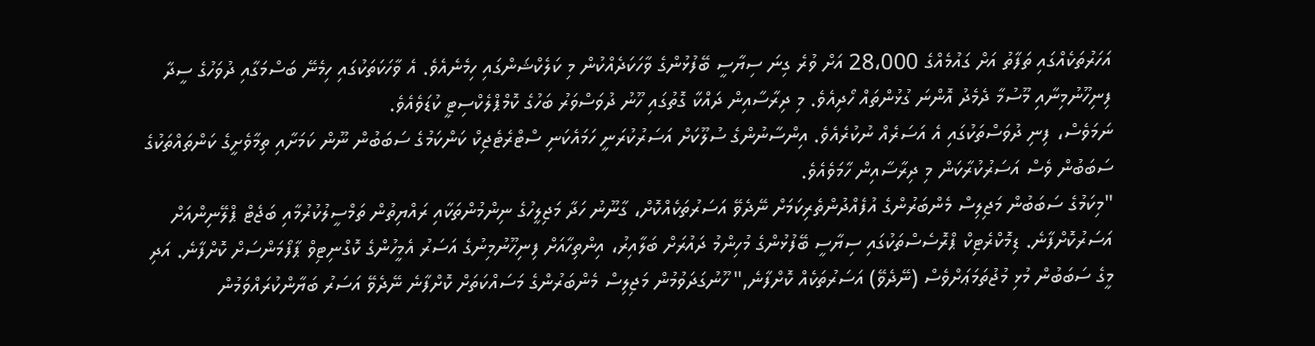އަހަރުތަކެއްގައި ތަފާތު އަށް ގައުމެއްގެ 28،000 އަށް ވުރެ ގިނަ ސިޔާސީ ބޭފުޅުންގެ ވާހަކަދެއްކުން މި ކަލެކްޝަންގައި ހިމެނެއެވެ. އެ ވާހަކަތަކުގައި ހިމެނޭ ބަސްމަގާއި ދުވަހުގެ ސީދާ ފިނިހޫނުމިނާއި މޫސުމާ ދެމެދު އޮންނަ ގުޅުންތައް ހޯދިއެވެ. މި ދިރާސާއިން ދައްކާ ގޮތުގައި ހޫނު ދުވަސްވަރު ބަހުގެ ކޮމްޕްލެކްސިޓީ ކުޑަވެއެވެ.
ނަމަވެސް، ފިނި ދުވަސްތަކުގައި އެ އަސަރެއް ނުކުރެއެވެ. އިންސާނުންގެ ސުލޫކަށް އަސަރުކުރަނީ ހަމައެކަނި ސްޓްރެޓެޖިކް ކަންކަމުގެ ސަބަބުން ނޫން ކަމަށާއި ތިމާވެށީގެ ކަންތައްތަކުގެ ސަބަބުން ވެސް އަސަރުކުރާކަން މި ދިރާސާއިން ހާމަވެއެވެ.
"މިކަމުގެ ސަބަބުން މަޖިލިސް މެންބަރުންގެ އުފެއްދުންތެރިކަމަށް ނޭދެވޭ އަސަރުތަކެއްކޮށް، ގާނޫނު ހަދާ މަޖިލީހުގެ ނިންމުންތަކާއި ރައްޔިތުން ތަމްސީލުކުރުމާއި ބަޖެޓް ޕްލޭނިންއަށް އަސަރުކޮށްފާނެ. ޑިމޮކްރެޓިކް ޕްރޮސެސްތަކުގައި ސިޔާސީ ބޭފުޅުންގެ މުހިންމު ދައުރަށް ބަލާއިރު، އިންތިހާއަށް ފިނިހޫނުމިނުގެ އަސަރު އެމީހުންގެ ކޮގްނިޓިވް ޕާފޯމަންސަށް ކޮށްފާނެ. އަދި މީގެ ސަބަބުން މުޅި މުޖުތަމަޢަށްވެސް (ނޭދެވޭ) އަސަރުތަކެއް ކޮށްފާނެ," ހޫނުގަދަވުމުން މަޖިލިސް މެންބަރުންގެ މަސައްކަތަށް ކޮށްފާނެ ނޭދެވޭ އަސަރު ބަޔާންކުރައްވަމުން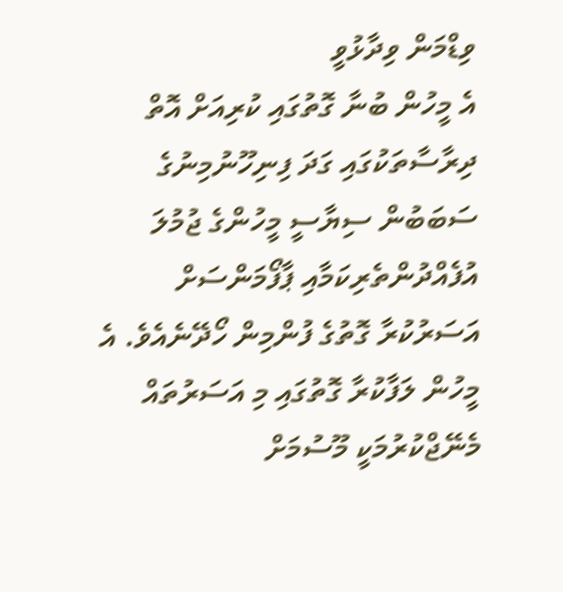ވިޑްމަން ވިދާޅުވީ
އެ މީހުން ބުނާ ގޮތުގައި ކުރިއަށް އޮތް ދިރާސާތަކުގައި ގަދަ ފިނިހޫނުމިނުގެ ސަބަބުން ސިޔާސީ މީހުންގެ ޖުމުލަ އުފެއްދުންތެރިކަމާއި ޕާފޯމަންސަށް އަސަރުކުރާ ގޮތުގެ ފުންމިން ހޯދޭނެއެވެ. އެ މީހުން ލަފާކުރާ ގޮތުގައި މި އަސަރުތައް މެނޭޖްކުރުމަކީ މޫސުމަށް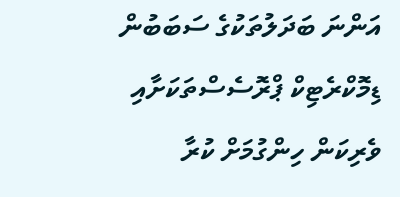އަންނަ ބަދަލުތަކުގެ ސަބަބުން ޑިމޮކްރެޓިކް ޕްރޮސެސްތަކަށާއި ވެރިކަން ހިންގުމަށް ކުރާ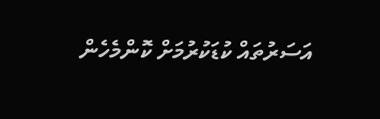އަސަރުތައް ކުޑަކުރުމަށް ކޮންމެހެން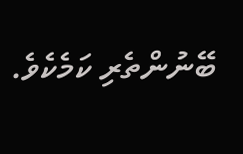ބޭނުންތެރި ކަމެކެވެ.